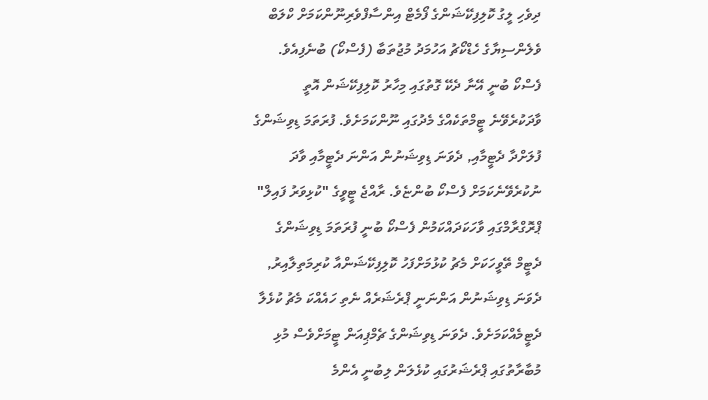ދިވެހި ލީގު ކޮލިފިކޭޝަންގެ ފޯމެޓް އިންސާފްވެރިނޫންކަމަށް ކްލަބް ވެލެންސިޔާގެ ހެޑްކޯޗު އަހުމަދު މުޖުތަބާ (ފެސްކޯ) ބުނެފިއެވެ.
ފެސްކޯ ބުނީ އޭނާ ދެކޭ ގޮތުގައި މިހާރު ކޮލިފިކޭޝަން އޮތީ ވާދަކުރެވޭނެ ޓީމްތަކެއްގެ މެދުގައި ނޫންކަމަށެވެ. ފުރަތަމަ ޑިވިޝަންގެ ފުލަށްދާ ދެޓީމާއި, ދެވަނަ ޑިވިޝަނުން އަންނަ ދެޓީމާއި ވާދަ ނުކުރެވޭނެކަމަށް ފެސްކޯ ބުންޏެވެ. ރާއްޖެ ޓީވީގެ "ކުޅިވަރު ފައިލް" ޕްރޮގްރާމްގައި ވާހަކަދައްކަމުން ފެސްކޯ ބުނީ ފުރަތަމަ ޑިވިޝަންގެ ދެޓީމް ތޭވީހަކަށް މެޗު ކުޅުމަށްފަހު ކޮލިފިކޭޝަންއާ ކުރިމަތިލާއިރު, ދެވަނަ ޑިވިޝަނުން އަންނަނީ ޕްރެޝަރެއް ނެތި ހައެއްކަ މެޗު ކުޅެލާ ދެޓީމެއްކަމަށެވެ. ދެވަނަ ޑިވިޝަންގެ ޗެމްޕިއަން ޓީމަށްވެސް މުޅި މުބާރާތުގައި ޕްރެޝަރުގައި ކުޅެލަން ލިބުނީ އެންމެ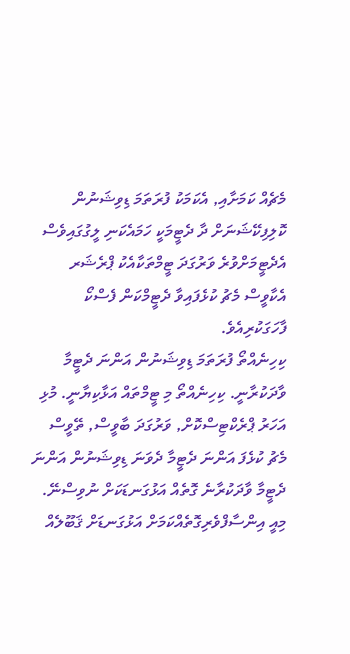މެޗެއް ކަމަށާއި, އެކަމަކު ފުރަތަމަ ޑިވިޝަނުން ކޮލިފިކޭޝަނަށް ދާ ދެޓީމަކީ ހަމައެކަނި ލީގުގައިވެސް އެދެޓީމަށްވުރެ ވަރުގަދަ ޓީމްތަކާއެކު ޕްރެޝަރ އެކާވީސް މެޗު ކުޅެފައިވާ ދެޓީމްކަން ފެސްކޯ ފާހަގަކުރިއެވެ.
ކިހިނެއްތޯ ފުރަތަމަ ޑިވިޝަނުން އަންނަ ދެޓީމާ ވާދަކުރާނީ. ކިހިނެއްތޯ މި ޓީމްތައް އަޅާކިޔާނީ. މުޅި އަހަރު ޕްރެކްޓިސްކޮށް, ވަރުގަދަ ބާވީސް, ތޭވީސް މެޗު ކުޅެފަ އަންނަ ދެޓީމާ ދެވަނަ ޑިވިޝަނުން އަންނަ ދެޓީމާ ވާދަކުރާނެ ގޮތެއް އަޅުގަނޑަކަށް ނުވިސްނޭ. މިއީ އިންސާފްވެރިގޮތެއްކަމަށް އަޅުގަނޑަށް ޤަބޫލެއް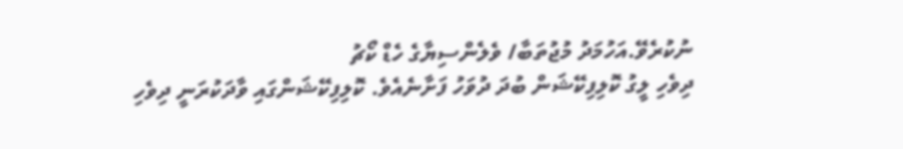ނުކުރެވޭ.އަހުމަދު މުޖުތަބާ/ ވެލެންސިޔާގެ ހެޑް ކޯޗު
ދިވެހި ލީގު ކޮލިފިކޭޝަން ބުދަ ދުވަހު ފަށާނެއެވެ. ކޮލިފިކޭޝަންގައި ވާދަކުރަނީ ދިވެހި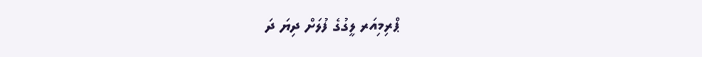ޕްރިމިއަރ ލީގުގެ ފުލަށް ދިޔަ ދަ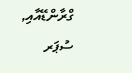ގްރާންޑޭއާއި, ސުޕަރ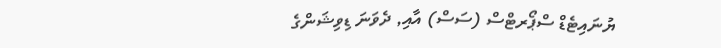ޔުނައިޓެޑް ސްޕޯރޓްސް (ސަސް) އާއި, ދެވަނަ ޑިވިޝަންގެ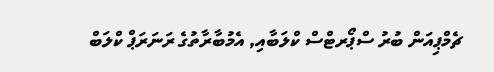ޗެމްޕިއަން ބުރު ސްޕޯރޓްސް ކްލަބާއި, އެމުބާރާތުގެ ރަނަރަޕް ކްލަބް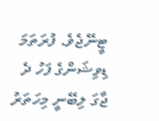ޓީނޭޖެވެ. ފުރަތަމަ ޑިވިޝަންގެ ފަހު ދެ ޖާގަ ލިބޭނީ މިހަތަރު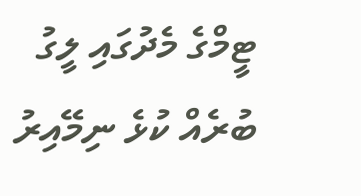ޓީމްގެ މެދުގައި ލީގު ބުރެއް ކުޅެ ނިމޭއިރު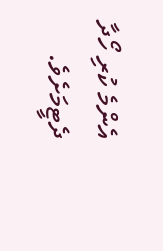އެންމެ ކުރި ހޯދާ ދެޓީމަށެވެ.